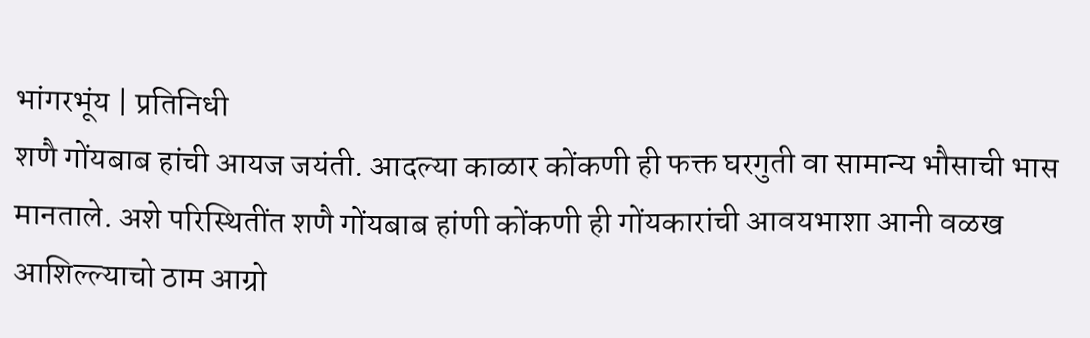भांगरभूंय | प्रतिनिधी
शणै गोंयबाब हांची आयज जयंती. आदल्या काळार कोंकणी ही फक्त घरगुती वा सामान्य भौसाची भास मानताले. अशे परिस्थितींत शणै गोंयबाब हांणी कोंकणी ही गोंयकारांची आवयभाशा आनी वळख आशिल्ल्याचो ठाम आग्रो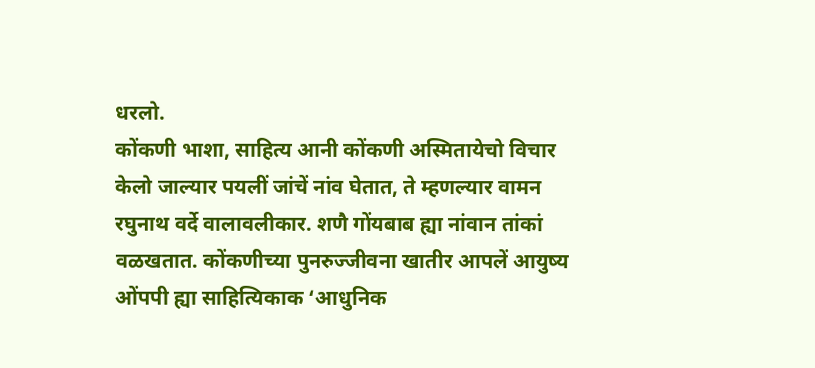धरलो.
कोंकणी भाशा, साहित्य आनी कोंकणी अस्मितायेचो विचार केलो जाल्यार पयलीं जांचें नांव घेतात, ते म्हणल्यार वामन रघुनाथ वर्दे वालावलीकार. शणै गोंयबाब ह्या नांवान तांकां वळखतात. कोंकणीच्या पुनरुज्जीवना खातीर आपलें आयुष्य ओंपपी ह्या साहित्यिकाक ‘आधुनिक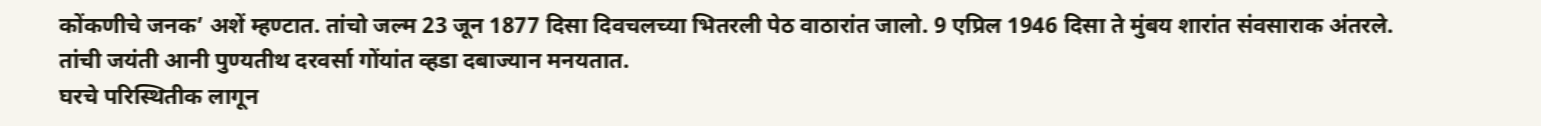कोंकणीचे जनक’ अशें म्हण्टात. तांचो जल्म 23 जून 1877 दिसा दिवचलच्या भितरली पेठ वाठारांत जालो. 9 एप्रिल 1946 दिसा ते मुंबय शारांत संवसाराक अंतरले. तांची जयंती आनी पुण्यतीथ दरवर्सा गोंयांत व्हडा दबाज्यान मनयतात.
घरचे परिस्थितीक लागून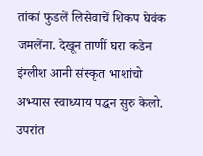तांकां फुडलें लिसेवाचें शिकप घेवंक जमलेंना. देखून ताणीं घरा कडेन इंग्लीश आनी संस्कृत भाशांचो अभ्यास स्वाध्याय पद्धन सुरु केलो. उपरांत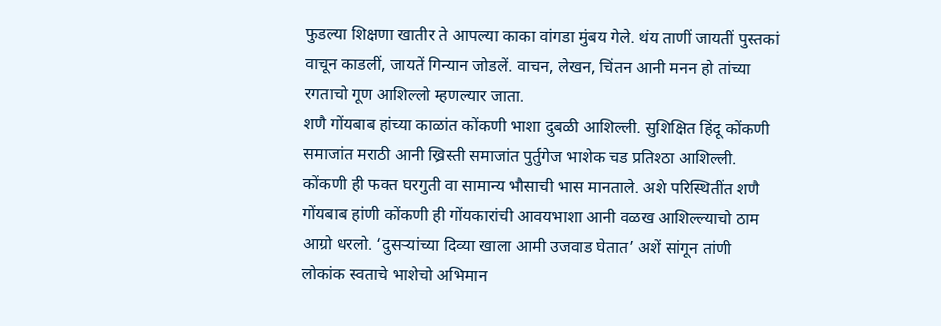फुडल्या शिक्षणा खातीर ते आपल्या काका वांगडा मुंबय गेले. थंय ताणीं जायतीं पुस्तकां वाचून काडलीं, जायतें गिन्यान जोडलें. वाचन, लेखन, चिंतन आनी मनन हो तांच्या रगताचो गूण आशिल्लो म्हणल्यार जाता.
शणै गोंयबाब हांच्या काळांत कोंकणी भाशा दुबळी आशिल्ली. सुशिक्षित हिंदू कोंकणी समाजांत मराठी आनी ख्रिस्ती समाजांत पुर्तुगेज भाशेक चड प्रतिश्ठा आशिल्ली. कोंकणी ही फक्त घरगुती वा सामान्य भौसाची भास मानताले. अशे परिस्थितींत शणै गोंयबाब हांणी कोंकणी ही गोंयकारांची आवयभाशा आनी वळख आशिल्ल्याचो ठाम आग्रो धरलो. ‘दुसऱ्यांच्या दिव्या खाला आमी उजवाड घेतात’ अशें सांगून तांणी लोकांक स्वताचे भाशेचो अभिमान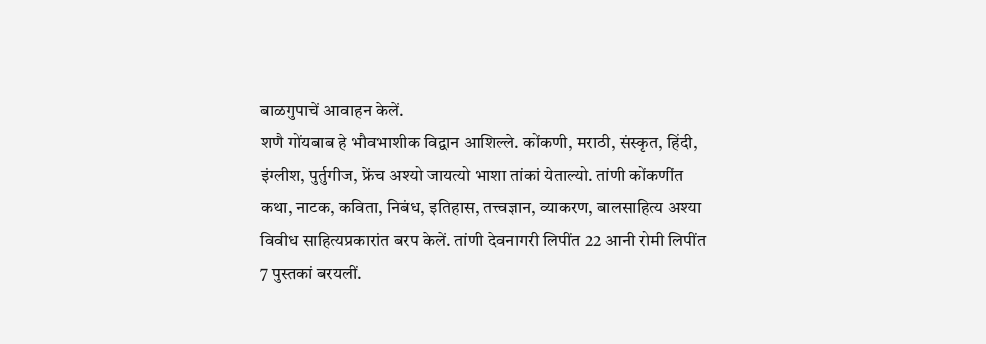बाळगुपाचें आवाहन केलें.
शणै गोंयबाब हे भौवभाशीक विद्वान आशिल्ले. कोंकणी, मराठी, संस्कृत, हिंदी, इंग्लीश, पुर्तुगीज, फ्रेंच अश्यो जायत्यो भाशा तांकां येताल्यो. तांणी कोंकणींत कथा, नाटक, कविता, निबंध, इतिहास, तत्त्वज्ञान, व्याकरण, बालसाहित्य अश्या विवीध साहित्यप्रकारांत बरप केलें. तांणी देवनागरी लिपींत 22 आनी रोमी लिपींत 7 पुस्तकां बरयलीं.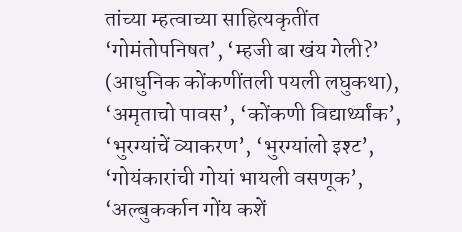तांच्या म्हत्वाच्या साहित्यकृतींत ‘गोमंतोपनिषत’, ‘म्हजी बा खंय गेली?’ (आधुनिक कोंकणींतली पयली लघुकथा), ‘अमृताचो पावस’, ‘कोंकणी विद्यार्थ्यांक’, ‘भुरग्यांचें व्याकरण’, ‘भुरग्यांलो इश्ट’, ‘गोयंकारांची गोयां भायली वसणूक’, ‘अल्बुकर्कान गोंय कशें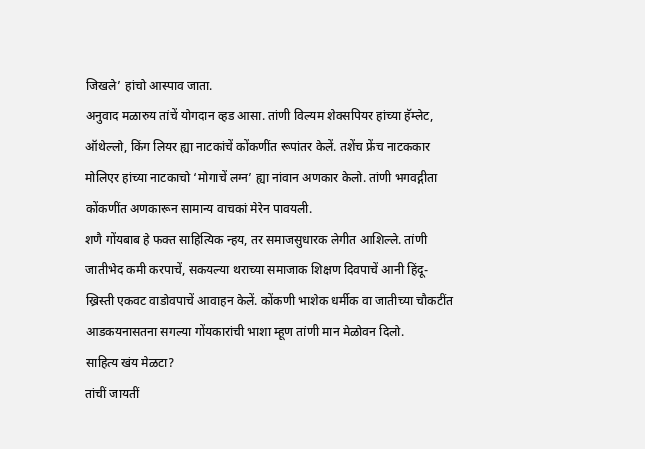जिखले’ हांचो आस्पाव जाता.
अनुवाद मळारुय तांचें योगदान व्हड आसा. तांणी विल्यम शेक्सपियर हांच्या हॅम्लेट, ऑथेल्लो, किंग लियर ह्या नाटकांचें कोंकणींत रूपांतर केलें. तशेंच फ्रेंच नाटककार मोलिएर हांच्या नाटकाचो ‘मोगाचें लग्न’ ह्या नांवान अणकार केलो. तांणी भगवद्गीता कोंकणींत अणकारून सामान्य वाचकां मेरेन पावयली.
शणै गोंयबाब हे फक्त साहित्यिक न्हय, तर समाजसुधारक लेगीत आशिल्ले. तांणी जातीभेद कमी करपाचें, सकयल्या थराच्या समाजाक शिक्षण दिवपाचें आनी हिंदू- ख्रिस्ती एकवट वाडोवपाचें आवाहन केलें. कोंकणी भाशेक धर्मीक वा जातीच्या चौकटींत आडकयनासतना सगल्या गोंयकारांची भाशा म्हूण तांणी मान मेळोवन दिलो.
साहित्य खंय मेळटा?
तांचीं जायतीं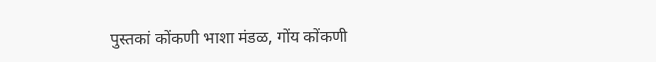पुस्तकां कोंकणी भाशा मंडळ, गोंय कोंकणी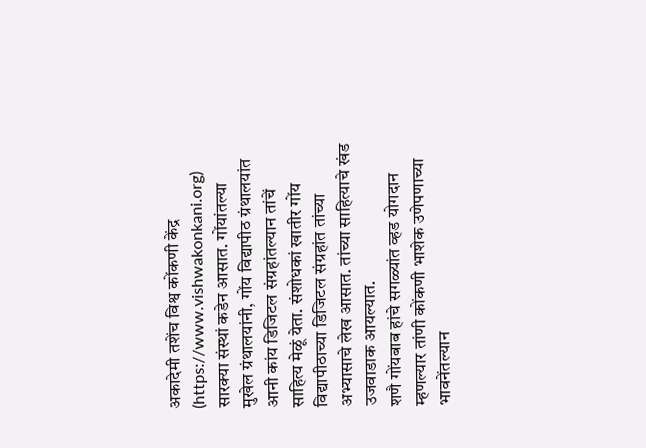अकादेमी तशेंच विश्व कोंकणी केंद्र (https://www.vishwakonkani.org) सारक्या संस्थां कडेन आसात. गोंयांतल्या मुखेल ग्रंथालयांनी, गोंय विद्यापीठ ग्रंथालयांत आनी कांय डिजिटल संग्रहांतल्यान तांचें साहित्य मेळूं येता. संशोधकां खातीर गोंय विद्यापीठाच्या डिजिटल संग्रहांत तांच्या अभ्यासाचे लेख आसात. तांच्या साहित्याचे खंड उजवाडाक आयल्यात.
शणै गोंयबाब हांचे सगळ्यांत व्हड योगदान म्हणल्यार तांणी कोंकणी भाशेक उणेपणाच्या भावनेंतल्यान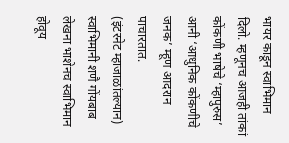भायर काडून स्वाभिमान दिलो. म्हणूनच आजही तांकां कोंकणी भाषेचे ‘म्हापुरुस’ आनी ‘आधुनिक कोंकणीचे जनक’ म्हूण आदरान पाचारतात.
(इंटरनेट म्हाजाळांतल्यान)
स्वाभिमानी शणै गोंयबाब
लेखना भाशेनच स्वाभिमान होवूय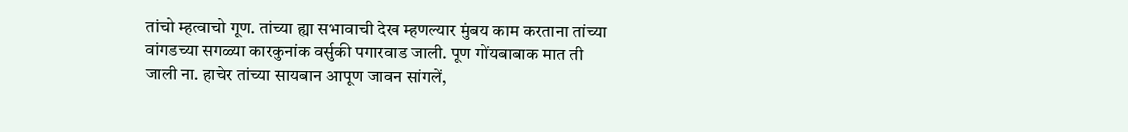तांचो म्हत्वाचो गूण. तांच्या ह्या सभावाची देख म्हणल्यार मुंबय काम करताना तांच्या वांगडच्या सगळ्या कारकुनांक वर्सुकी पगारवाड जाली. पूण गोंयबाबाक मात ती जाली ना. हाचेर तांच्या सायबान आपूण जावन सांगलें,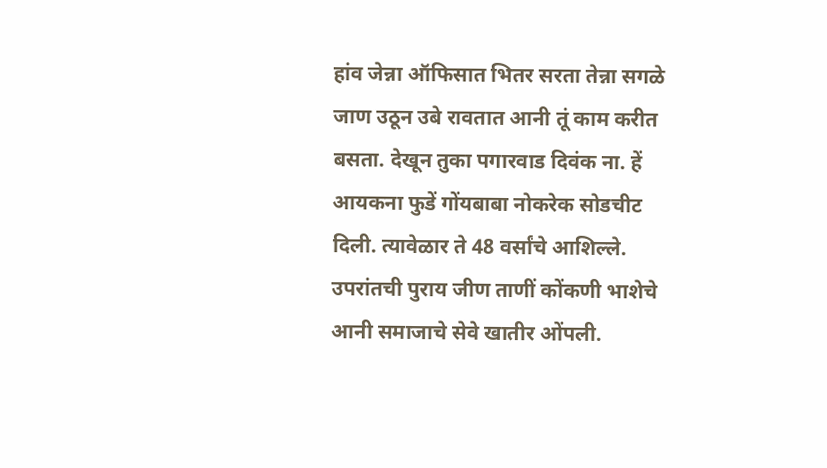हांव जेन्ना ऑफिसात भितर सरता तेन्ना सगळे जाण उठून उबे रावतात आनी तूं काम करीत बसता. देखून तुका पगारवाड दिवंक ना. हें आयकना फुडें गोंयबाबा नोकरेक सोडचीट दिली. त्यावेळार ते 48 वर्सांचे आशिल्ले. उपरांतची पुराय जीण ताणीं कोंकणी भाशेचे आनी समाजाचे सेवे खातीर ओंपली.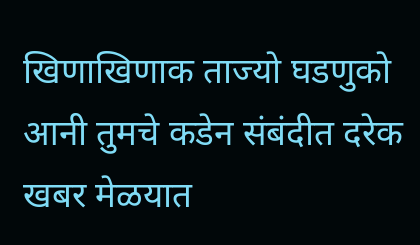खिणाखिणाक ताज्यो घडणुको आनी तुमचे कडेन संबंदीत दरेक खबर मेळयात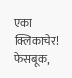एका क्लिकाचेर! फेसबूक,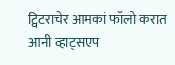ट्विटराचेर आमकां फॉलो करात आनी व्हाट्सएप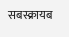सबस्क्रायब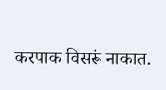करपाक विसरूं नाकात.